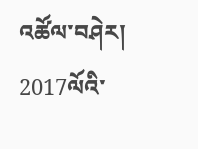འཚོལ་བཤེར།
2017ལོའི་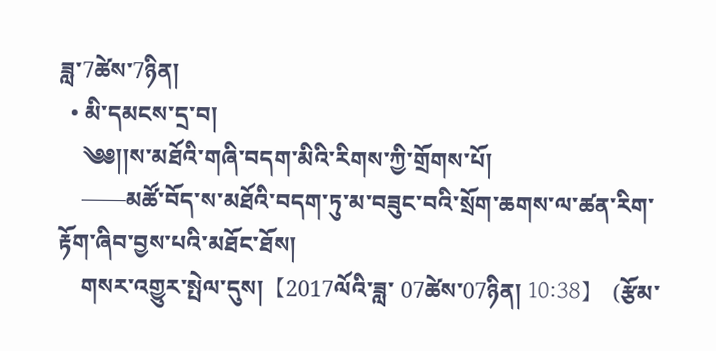ཟླ་7ཚེས་7ཉིན།
  • མི་དམངས་དྲ་བ།
    ༄༅།།ས་མཐོའི་གཞི་བདག་མིའི་རིགས་ཀྱི་གྲོགས་པོ།
    ——མཚོ་བོད་ས་མཐོའི་བདག་ཏུ་མ་བཟུང་བའི་སྲོག་ཆགས་ལ་ཚན་རིག་རྟོག་ཞིབ་བྱས་པའི་མཐོང་ཐོས།
    གསར་འགྱུར་སྤེལ་དུས།  【2017ལོའི་ཟླ་ 07ཚེས་07ཉིན། 10:38】   (རྩོམ་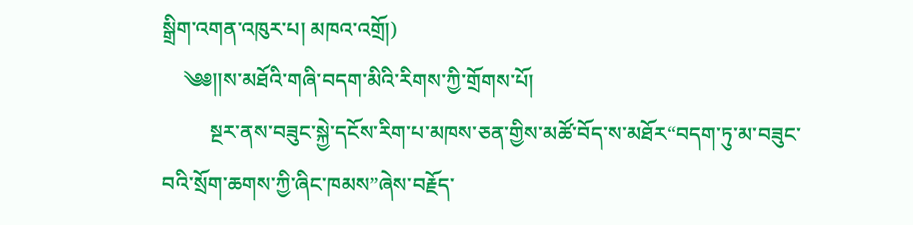སྒྲིག་འགན་འཁུར་པ། མཁའ་འགྲོ།)
    ༄༅།།ས་མཐོའི་གཞི་བདག་མིའི་རིགས་ཀྱི་གྲོགས་པོ།
         སྔར་ནས་བཟུང་སྐྱེ་དངོས་རིག་པ་མཁས་ཅན་གྱིས་མཚོ་བོད་ས་མཐོར“བདག་ཏུ་མ་བཟུང་བའི་སྲོག་ཆགས་ཀྱི་ཞིང་ཁམས”ཞེས་བརྗོད་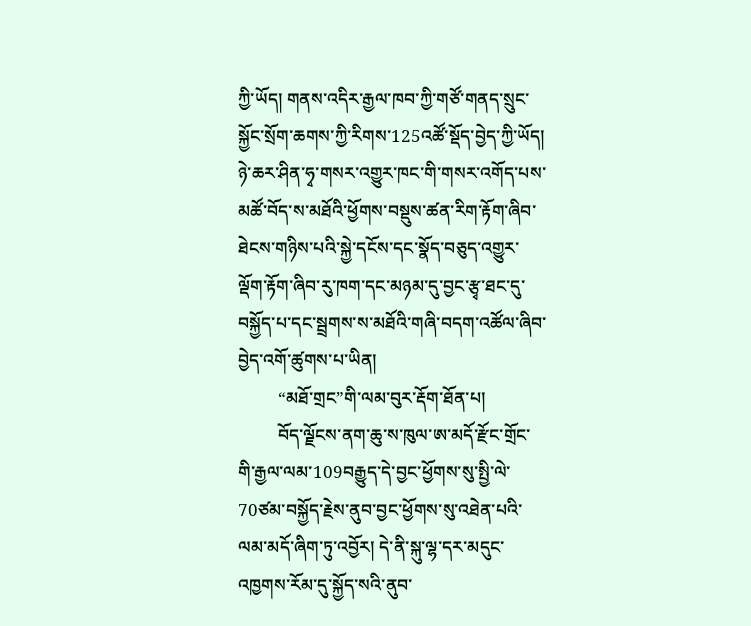ཀྱི་ཡོད། གནས་འདིར་རྒྱལ་ཁབ་ཀྱི་གཙོ་གནད་སྲུང་སྐྱོང་སྲོག་ཆགས་ཀྱི་རིགས་125འཚོ་སྡོད་བྱེད་ཀྱི་ཡོད། ཉེ་ཆར་ཤིན་ཧྭ་གསར་འགྱུར་ཁང་གི་གསར་འགོད་པས་མཚོ་བོད་ས་མཐོའི་ཕྱོགས་བསྡུས་ཚན་རིག་རྟོག་ཞིབ་ཐེངས་གཉིས་པའི་སྐྱེ་དངོས་དང་སྣོད་བཅུད་འགྱུར་ལྡོག་རྟོག་ཞིབ་རུ་ཁག་དང་མཉམ་དུ་བྱང་རྩྭ་ཐང་དུ་བསྐྱོད་པ་དང་སྦྲགས་ས་མཐོའི་གཞི་བདག་འཚོལ་ཞིབ་བྱེད་འགོ་ཚུགས་པ་ཡིན།
         “མཐོ་གྲང”གི་ལམ་བུར་རྡོག་ཐོན་པ།
         བོད་ལྗོངས་ནག་ཆུ་ས་ཁུལ་ཨ་མདོ་རྫོང་གྲོང་གི་རྒྱལ་ལམ་109བརྒྱུད་དེ་བྱང་ཕྱོགས་སུ་སྤྱི་ལེ་70ཙམ་བསྐྱོད་རྗེས་ནུབ་བྱང་ཕྱོགས་སུ་འཐེན་པའི་ལམ་མདོ་ཞིག་ཏུ་འབྱོར། དེ་ནི་སྐུ་ལྷ་དར་མདུང་འཁྱགས་རོམ་དུ་སྐྱོད་སའི་ནུབ་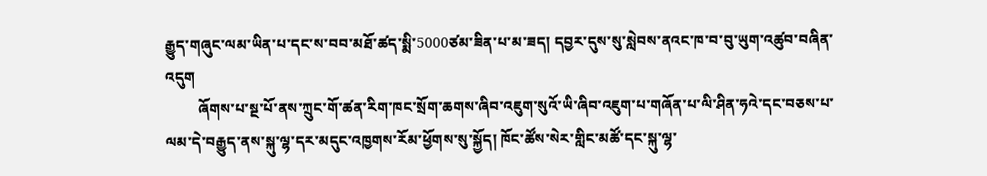རྒྱུད་གཞུང་ལམ་ཡིན་པ་དང་ས་བབ་མཐོ་ཚད་སྨི་5000ཙམ་ཟིན་པ་མ་ཟད། དབྱར་དུས་སུ་སླེབས་ནའང་ཁ་བ་བུ་ཡུག་འཚུབ་བཞིན་འདུག
         ཞོགས་པ་སྔ་པོ་ནས་ཀྲུང་གོ་ཚན་རིག་ཁང་སྲོག་ཆགས་ཞིབ་འཇུག་སུའོ་ཡི་ཞིབ་འཇུག་པ་གཞོན་པ་ལི་ཤིན་ཧའེ་དང་བཅས་པ་ལམ་དེ་བརྒྱུད་ནས་སྐུ་ལྷ་དར་མདུང་འཁྱགས་རོམ་ཕྱོགས་སུ་སྐྱོད། ཁོང་ཚོས་སེར་གླིང་མཚོ་དང་སྐུ་ལྷ་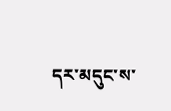དར་མདུང་ས་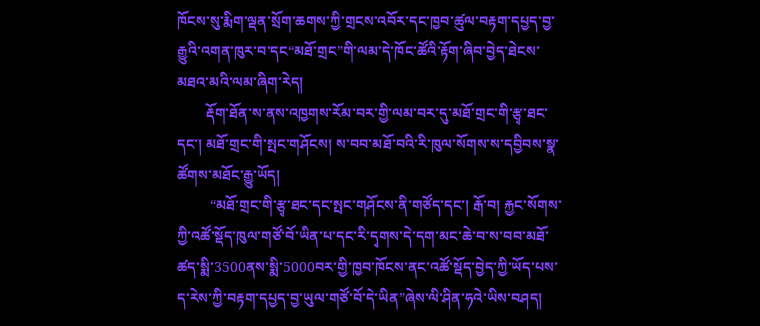ཁོངས་སུ་རྨིག་ལྡན་སྲོག་ཆགས་ཀྱི་གྲངས་འབོར་དང་ཁྱབ་ཚུལ་བརྟག་དཔྱད་བྱ་རྒྱུའི་འགན་ཁུར་བ་དང“མཐོ་གྲང”གི་ལམ་དེ་ཁོང་ཚོའི་རྟོག་ཞིབ་བྱེད་ཐེངས་མཐའ་མའི་ལམ་ཞིག་རེད།
        རྡོག་ཐོན་ས་ནས་འཁྱགས་རོམ་བར་གྱི་ལམ་བར་དུ་མཐོ་གྲང་གི་རྩྭ་ཐང་དང་། མཐོ་གྲང་གི་སྤང་གཤོངས། ས་བབ་མཐོ་བའི་རི་ཁུལ་སོགས་ས་དབྱིབས་སྣ་ཚོགས་མཐོང་རྒྱུ་ཡོད།
         “མཐོ་གྲང་གི་རྩྭ་ཐང་དང་སྤང་གཤོངས་ནི་གཙོད་དང་། རྒོ་བ། རྐྱང་སོགས་ཀྱི་འཚོ་སྡོད་ཁུལ་གཙོ་བོ་ཡིན་པ་དང་རི་དྭགས་དེ་དག་མང་ཆེ་བ་ས་བབ་མཐོ་ཚད་སྨི་3500ནས་སྨི་5000བར་གྱི་ཁྱབ་ཁོངས་ནང་འཚོ་སྡོད་བྱེད་ཀྱི་ཡོད་པས་ད་རེས་ཀྱི་བརྟག་དཔྱད་བྱ་ཡུལ་གཙོ་བོ་དེ་ཡིན”ཞེས་ལི་ཤིན་ཧའེ་ཡིས་བཤད།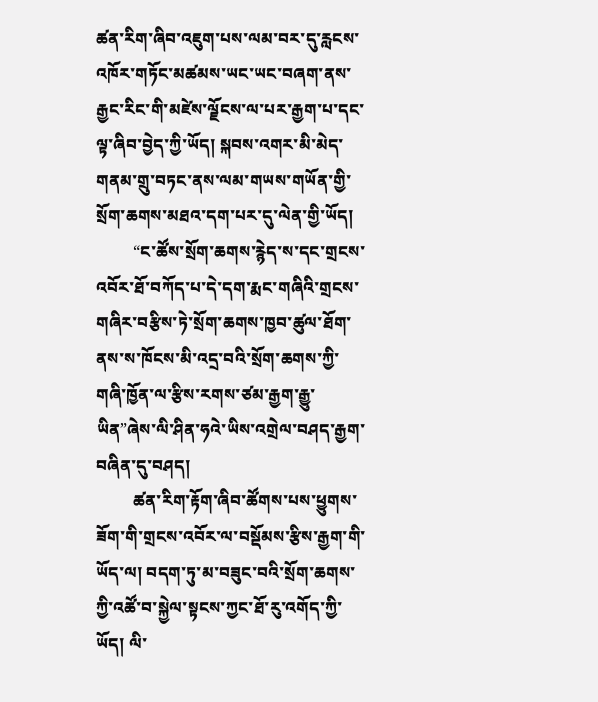ཚན་རིག་ཞིབ་འཇུག་པས་ལམ་བར་དུ་རླངས་འཁོར་གཏོང་མཚམས་ཡང་ཡང་བཞག་ནས་རྒྱང་རིང་གི་མཛེས་ལྗོངས་ལ་པར་རྒྱག་པ་དང་ལྟ་ཞིབ་བྱེད་ཀྱི་ཡོད། སྐབས་འགར་མི་མེད་གནམ་གྲུ་བཏང་ནས་ལམ་གཡས་གཡོན་གྱི་སྲོག་ཆགས་མཐའ་དག་པར་དུ་ལེན་གྱི་ཡོད།
         “ང་ཚོས་སྲོག་ཆགས་རྙེད་ས་དང་གྲངས་འབོར་ཐོ་བཀོད་པ་དེ་དག་རྨང་གཞིའི་གྲངས་གཞིར་བརྩིས་ཏེ་སྲོག་ཆགས་ཁྱབ་ཚུལ་ཐོག་ནས་ས་ཁོངས་མི་འདྲ་བའི་སྲོག་ཆགས་ཀྱི་གཞི་ཁྱོན་ལ་རྩིས་རགས་ཙམ་རྒྱག་རྒྱུ་ཡིན”ཞེས་ལི་ཤིན་ཧའེ་ཡིས་འགྲེལ་བཤད་རྒྱག་བཞིན་དུ་བཤད།
         ཚན་རིག་རྟོག་ཞིབ་ཚོགས་པས་ཕྱུགས་ཟོག་གི་གྲངས་འབོར་ལ་བསྡོམས་རྩིས་རྒྱག་གི་ཡོད་ལ། བདག་ཏུ་མ་བཟུང་བའི་སྲོག་ཆགས་ཀྱི་འཚོ་བ་སྐྱེལ་སྟངས་ཀྱང་ཐོ་རུ་འགོད་ཀྱི་ཡོད། ལི་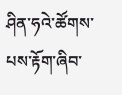ཤིན་ཧའེ་ཚོགས་པས་རྟོག་ཞིབ་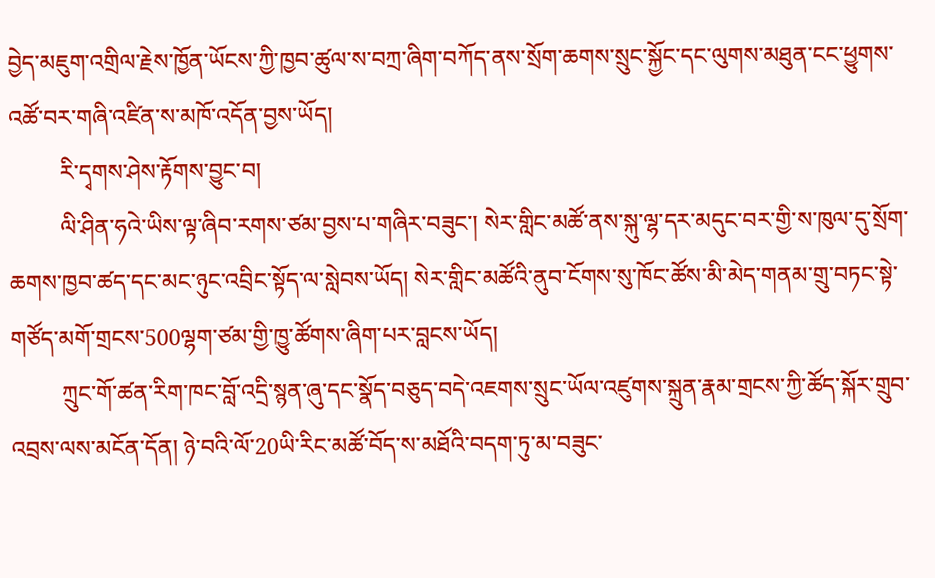བྱེད་མཇུག་འགྲིལ་རྗེས་ཁྱོན་ཡོངས་ཀྱི་ཁྱབ་ཚུལ་ས་བཀྲ་ཞིག་བཀོད་ནས་སྲོག་ཆགས་སྲུང་སྐྱོང་དང་ལུགས་མཐུན་ངང་ཕྱུགས་འཚོ་བར་གཞི་འཛིན་ས་མཁོ་འདོན་བྱས་ཡོད།
         རི་དྭགས་ཤེས་རྟོགས་བྱུང་བ།
         ལི་ཤིན་ཧའེ་ཡིས་ལྟ་ཞིབ་རགས་ཙམ་བྱས་པ་གཞིར་བཟུང་། སེར་གླིང་མཚོ་ནས་སྐུ་ལྷ་དར་མདུང་བར་གྱི་ས་ཁུལ་དུ་སྲོག་ཆགས་ཁྱབ་ཚད་དང་མང་ཉུང་འབྲིང་སྟོད་ལ་སླེབས་ཡོད། སེར་གླིང་མཚོའི་ནུབ་ངོགས་སུ་ཁོང་ཚོས་མི་མེད་གནམ་གྲུ་བཏང་སྟེ་གཙོད་མགོ་གྲངས་500ལྷག་ཙམ་གྱི་ཁྱུ་ཚོགས་ཞིག་པར་བླངས་ཡོད།
         ཀྲུང་གོ་ཚན་རིག་ཁང་བློ་འདྲི་སྙན་ཞུ་དང་སྣོད་བཅུད་བདེ་འཇགས་སྲུང་ཡོལ་འཛུགས་སྐྲུན་རྣམ་གྲངས་ཀྱི་ཚོད་སྐོར་གྲུབ་འབྲས་ལས་མངོན་དོན། ཉེ་བའི་ལོ་20ཡི་རིང་མཚོ་བོད་ས་མཐོའི་བདག་ཏུ་མ་བཟུང་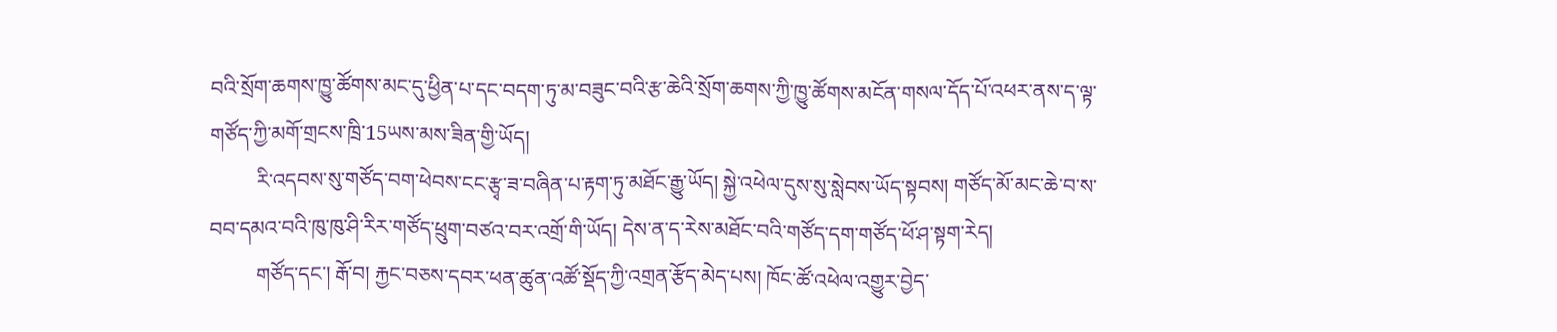བའི་སྲོག་ཆགས་ཁྱུ་ཚོགས་མང་དུ་ཕྱིན་པ་དང་བདག་ཏུ་མ་བཟུང་བའི་རྩ་ཆེའི་སྲོག་ཆགས་ཀྱི་ཁྱུ་ཚོགས་མངོན་གསལ་དོད་པོ་འཕར་ནས་ད་ལྟ་གཙོད་ཀྱི་མགོ་གྲངས་ཁྲི་15ཡས་མས་ཟིན་གྱི་ཡོད།
         རི་འདབས་སུ་གཙོད་བག་ཕེབས་ངང་རྩྭ་ཟ་བཞིན་པ་རྟག་ཏུ་མཐོང་རྒྱུ་ཡོད། སྐྱེ་འཕེལ་དུས་སུ་སླེབས་ཡོད་སྟབས། གཙོད་མོ་མང་ཆེ་བ་ས་བབ་དམའ་བའི་ཁུ་ཁུ་ཤི་རིར་གཙོད་ཕྲུག་བཙའ་བར་འགྲོ་གི་ཡོད། དེས་ན་ད་རེས་མཐོང་བའི་གཙོད་དག་གཙོད་ཕོ་ཤ་སྟག་རེད།
         གཙོད་དང་། རྒོ་བ། རྐྱང་བཅས་དབར་ཕན་ཚུན་འཚོ་སྡོད་ཀྱི་འགྲན་རྩོད་མེད་པས། ཁོང་ཚོ་འཕེལ་འགྱུར་བྱེད་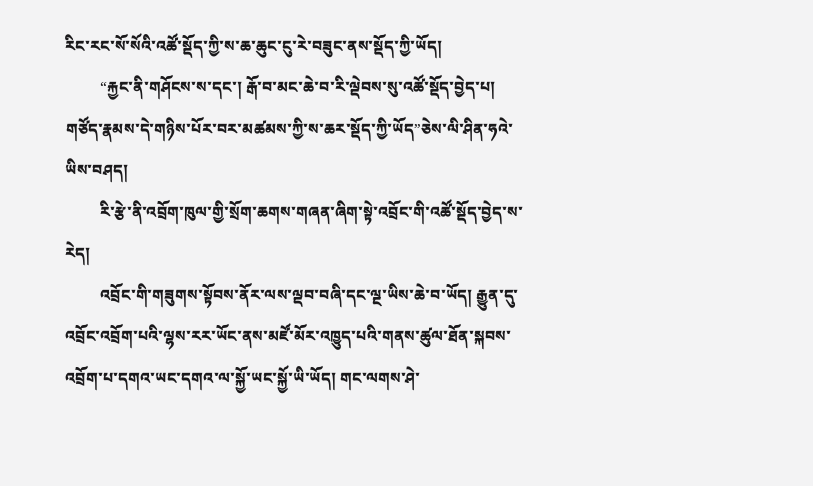རིང་རང་སོ་སོའི་འཚོ་སྡོད་ཀྱི་ས་ཆ་ཆུང་ངུ་རེ་བཟུང་ནས་སྡོད་ཀྱི་ཡོད།
         “རྐྱང་ནི་གཤོངས་ས་དང་། རྒོ་བ་མང་ཆེ་བ་རི་ལྡེབས་སུ་འཚོ་སྡོད་བྱེད་པ། གཙོད་རྣམས་དེ་གཉིས་པོར་བར་མཚམས་ཀྱི་ས་ཆར་སྡོད་ཀྱི་ཡོད”ཅེས་ལི་ཤིན་ཧའེ་ཡིས་བཤད།
         རི་རྩེ་ནི་འབྲོག་ཁུལ་གྱི་སྲོག་ཆགས་གཞན་ཞིག་སྟེ་འབྲོང་གི་འཚོ་སྡོད་བྱེད་ས་རེད།
         འབྲོང་གི་གཟུགས་སྟོབས་ནོར་ལས་ལྡབ་བཞི་དང་ལྔ་ཡིས་ཆེ་བ་ཡོད། རྒྱུན་དུ་འབྲོང་འབྲོག་པའི་ལྷས་རར་ཡོང་ནས་མཛོ་མོར་འཁྱུད་པའི་གནས་ཚུལ་ཐོན་སྐབས་འབྲོག་པ་དགའ་ཡང་དགའ་ལ་སྐྱོ་ཡང་སྐྱོ་ཡི་ཡོད། གང་ལགས་ཤེ་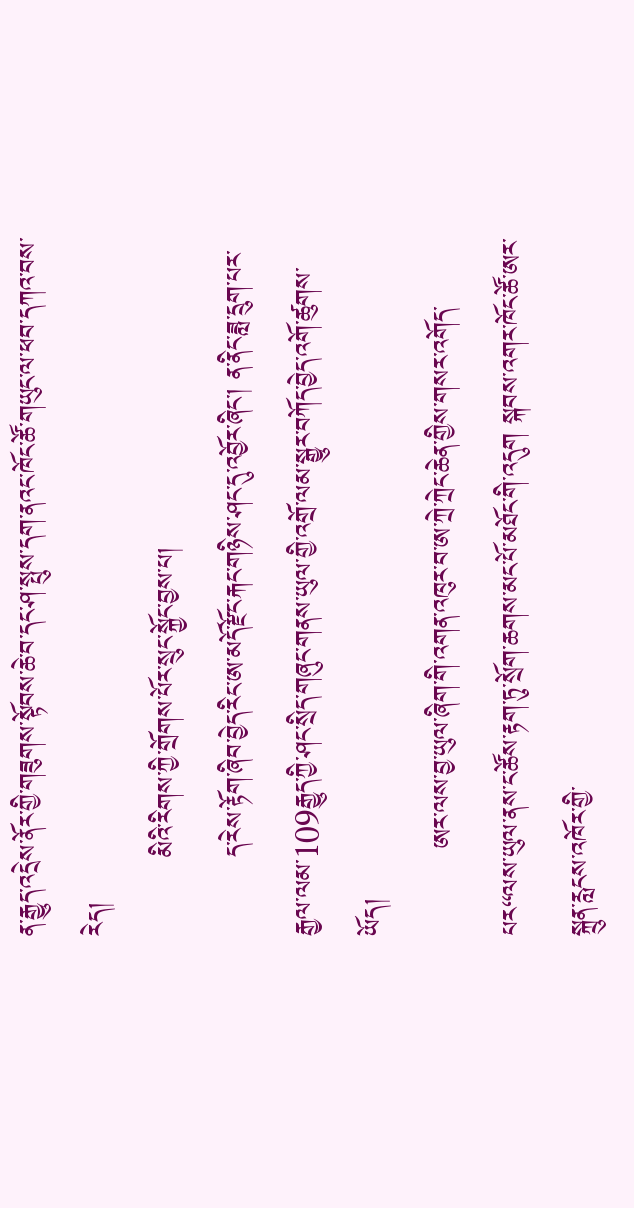ན་རྒྱུད་འདྲེས་ནོར་གྱི་གཟུགས་སྟོབས་ཆེ་བ་དང་ཤ་སྤུས་དག་ནའང་ཁོང་ཚོ་གཡུང་ལ་ཕབ་དཀའ་བས་རེད།
         མིའི་རིགས་ཀྱི་གྲོགས་པོར་སྲུང་སྐྱོང་བྱས་པ།
         ད་རེས་རྟོག་ཞིབ་བྱེད་རིང་ཨ་མདོ་རྫོང་རྐང་གཉིས་ཤང་དུ་འབྱོར་ཞིང་། ན་ནིང་ཟླ་དྲུག་པར་རྒྱལ་ལམ་109རྒྱུད་ཀྱི་ཤང་སྲིད་གཞུང་གནས་ཡུལ་གྱི་འགྲོ་ལམ་སྒྱུར་བཀོད་བྱེད་འགོ་ཚུགས་ཡོད།
          ཨར་ལས་བྱ་ཡུལ་ཞིག་གི་འགན་འཁུར་བ་ཨ་ཀྲེ་ཀྲེང་ཆེན་གྱིས་གསར་འགོད་པར“ལས་ཡུལ་ནས་ང་ཚོས་རྟག་ཏུ་སྲོག་ཆགས་མང་པོ་མཐོང་གི་འདུག སྐབས་འགར་ཁོང་ཚོ་ཨར་སྐྲུན་རླངས་འཁོར་གྱི་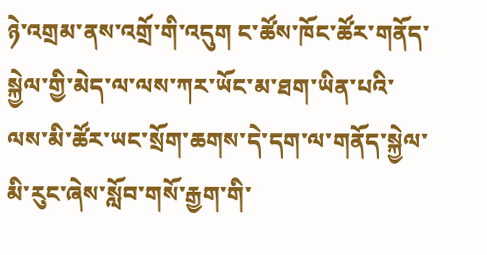ཉེ་འགྲམ་ནས་འགྲོ་གི་འདུག ང་ཚོས་ཁོང་ཚོར་གནོད་སྐྱེལ་གྱི་མེད་ལ་ལས་ཀར་ཡོང་མ་ཐག་ཡིན་པའི་ལས་མི་ཚོར་ཡང་སྲོག་ཆགས་དེ་དག་ལ་གནོད་སྐྱེལ་མི་རུང་ཞེས་སློབ་གསོ་རྒྱག་གི་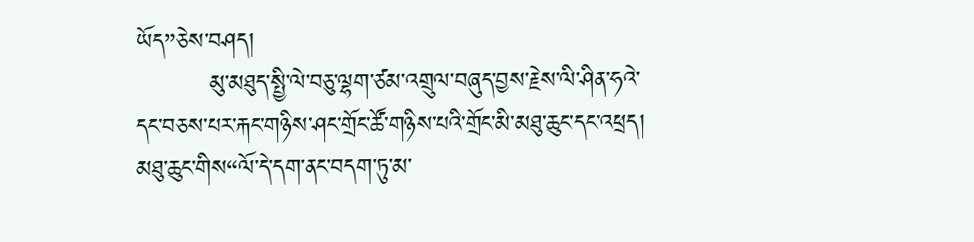ཡོད”ཅེས་བཤད།
         མུ་མཐུད་སྤྱི་ལེ་བཅུ་ལྷག་ཙམ་འགྲུལ་བཞུད་བྱས་རྗེས་ལི་ཤིན་ཧའེ་དང་བཅས་པར་རྐང་གཉིས་ཤང་གྲོང་ཚོ་གཉིས་པའི་གྲོང་མི་མཐུ་ཆུང་དང་འཕྲད། མཐུ་ཆུང་གིས“ལོ་དེ་དག་ནང་བདག་ཏུ་མ་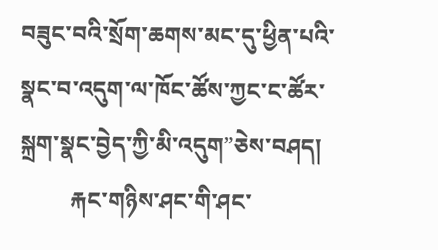བཟུང་བའི་སྲོག་ཆགས་མང་དུ་ཕྱིན་པའི་སྣང་བ་འདུག་ལ་ཁོང་ཚོས་ཀྱང་ང་ཚོར་སྐྲག་སྣང་བྱེད་ཀྱི་མི་འདུག”ཅེས་བཤད།
         རྐང་གཉིས་ཤང་གི་ཤང་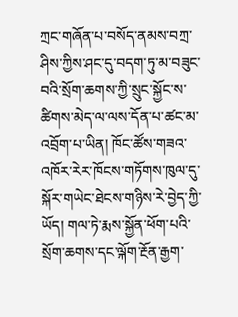ཀྲང་གཞོན་པ་བསོད་ནམས་བཀྲ་ཤིས་ཀྱིས་ཤང་དུ་བདག་ཏུ་མ་བཟུང་བའི་སྲོག་ཆགས་ཀྱི་སྲུང་སྐྱོང་ས་ཚིགས་མེད་ལ་ལས་དོན་པ་ཚང་མ་འབྲོག་པ་ཡིན། ཁོང་ཚོས་གཟའ་འཁོར་རེར་ཁོངས་གཏོགས་ཁུལ་དུ་སྐོར་གཡེང་ཐེངས་གཉིས་རེ་བྱེད་ཀྱི་ཡོད། གལ་ཏེ་རྨས་སྐྱོན་ཕོག་པའི་སྲོག་ཆགས་དང་ལྐོག་རྔོན་རྒྱག་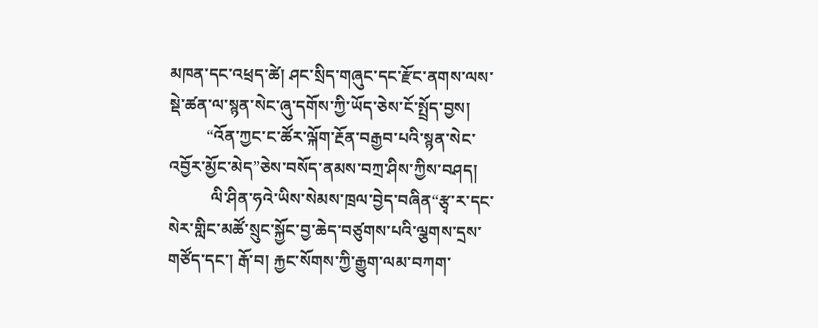མཁན་དང་འཕྲད་ཚེ། ཤང་སྲིད་གཞུང་དང་རྫོང་ནགས་ལས་སྡེ་ཚན་ལ་སྙན་སེང་ཞུ་དགོས་ཀྱི་ཡོད་ཅེས་ངོ་སྤྲོད་བྱས།
         “འོན་ཀྱང་ང་ཚོར་ལྐོག་རྔོན་བརྒྱབ་པའི་སྙན་སེང་འབྱོར་མྱོང་མེད”ཅེས་བསོད་ནམས་བཀྲ་ཤིས་ཀྱིས་བཤད།
          ལི་ཤིན་ཧའེ་ཡིས་སེམས་ཁྲལ་བྱེད་བཞིན“རྩྭ་ར་དང་སེར་གླིང་མཚོ་སྲུང་སྐྱོང་བྱ་ཆེད་བཙུགས་པའི་ལྕགས་དྲས་གཙོད་དང་། རྒོ་བ། རྐྱང་སོགས་ཀྱི་རྒྱུག་ལམ་བཀག་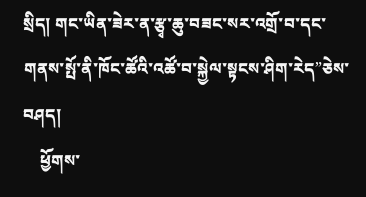སྲིད། གང་ཡིན་ཟེར་ན་རྩྭ་ཆུ་བཟང་སར་འགྲོ་བ་དང་གནས་སྤོ་ནི་ཁོང་ཚོའི་འཚོ་བ་སྐྱེལ་སྟངས་ཤིག་རེད”ཅེས་བཤད།
    ཕྱོགས་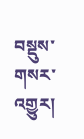བསྡུས་གསར་འགྱུར།